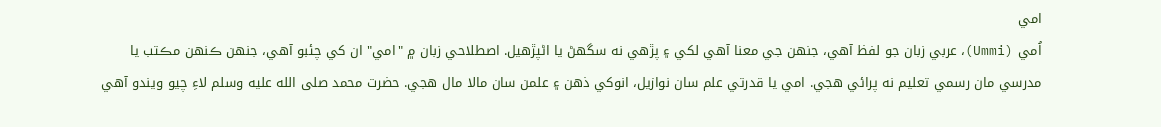امي
اُمي (Ummi)، عربي زبان جو لفظ آهي، جنهن جي معنا آهي لکي ۽ پڙهي نه سگهڻ يا اڻپڙهيل. اصطلاحي زبان ۾ "امي" ان کي چئبو آهي، جنهن ڪنهن مڪتب يا مدرسي مان رسمي تعليم نه پرائي هجي. امي يا قدرتي علم سان نوازيل، انوکي ذهن ۽ علمن سان مالا مال هجي. حضرت محمد صلى الله عليه وسلم لاءِ چيو ويندو آهي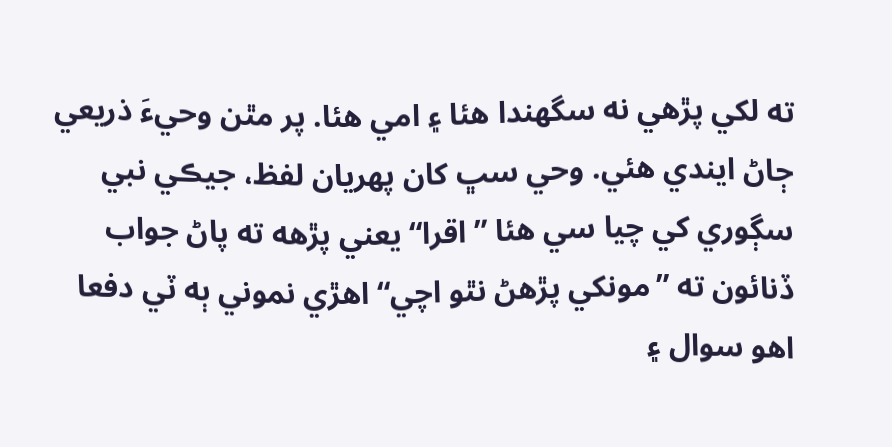ته لکي پڙهي نه سگهندا هئا ۽ امي هئا. پر مٿن وحيءَ ذريعي ڄاڻ ايندي هئي. وحي سڀ کان پهريان لفظ، جيڪي نبي سڳوري کي چيا سي هئا ” اقرا“ يعني پڙهه ته پاڻ جواب ڏنائون ته ”مونکي پڙهڻ نٿو اچي“ اهڙي نموني ٻه ٽي دفعا اهو سوال ۽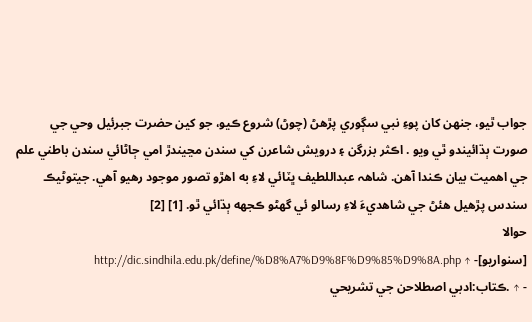جواب ٿيو، جنهن کان پوءِ نبي سڳوري پڙهڻ (چوڻ) شروع ڪيو، جو کين حضرت جبرئيل وحي جي صورت ٻڌائيندو ٿي ويو . اڪثر بزرگن ۽ درويش شاعرن کي سندن مڃيندڙ امي ڄاڻائي سندن باطني علم جي اهميت بيان ڪندا آهن. شاهہ عبداللطيف ڀٽائي لاءِ به اهڙو تصور موجود رهيو آهي. جيتوڻيڪ سندس پڙهيل هئڻ جي شاهديءَ لاءِ رسالو ئي گهڻو ڪجهه ٻڌائي ٿو. [1] [2]
حوالا
[سنواريو]- ↑ http://dic.sindhila.edu.pk/define/%D8%A7%D9%8F%D9%85%D9%8A.php
- ↑ .ڪتاب:ادبي اصطلاحن جي تشريحي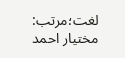لغت؛مرتب: مختيار احمد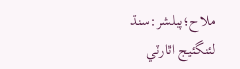ملاح؛پبلشر:سنڌ لئنگئيج اٿارٽي